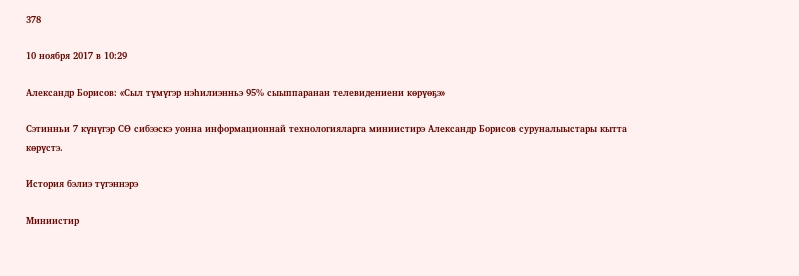378

10 ноября 2017 в 10:29

Александр Борисов: «Сыл түмүгэр нэһилиэнньэ 95% сыыппаранан телевидениени көрүөҕэ»

Сэтинньи 7 күнүгэр СӨ сибээскэ уонна информационнай технологияларга миниистирэ Александр Борисов суруналыыстары кытта көрүстэ.

История бэлиэ түгэннэрэ

Миниистир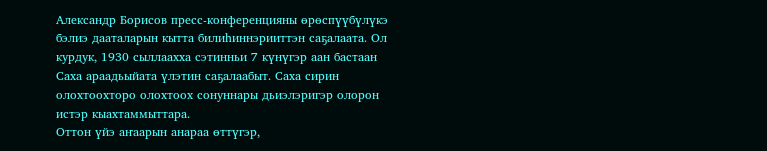Александр Борисов пресс-конференцияны өрөспүүбүлүкэ бэлиэ дааталарын кытта билиһиннэрииттэн саҕалаата. Ол курдук, 1930 сыллаахха сэтинньи 7 күнүгэр аан бастаан Саха араадьыйата үлэтин саҕалаабыт. Саха сирин олохтоохторо олохтоох сонуннары дьиэлэригэр олорон истэр кыахтаммыттара.
Оттон үйэ аҥаарын анараа өттүгэр,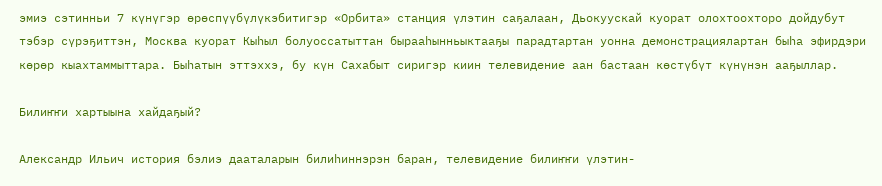эмиэ сэтинньи 7 күнүгэр өрөспүүбүлүкэбитигэр «Орбита» станция үлэтин саҕалаан, Дьокуускай куорат олохтоохторо дойдубут тэбэр сүрэҕиттэн, Москва куорат Кыһыл болуоссатыттан бырааһынньыктааҕы парадтартан уонна демонстрациялартан быһа эфирдэри көрөр кыахтаммыттара. Быһатын эттэххэ, бу күн Сахабыт сиригэр киин телевидение аан бастаан көстүбүт күнүнэн ааҕыллар.

Билиҥҥи хартыына хайдаҕый?

Александр Ильич история бэлиэ дааталарын билиһиннэрэн баран, телевидение билиҥҥи үлэтин-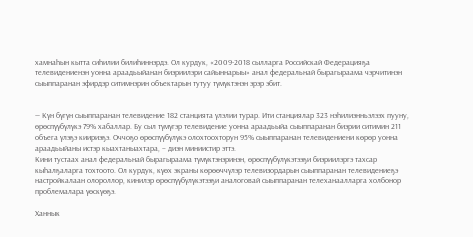хамнаһын кытта сиһилии билиһиннэрдэ. Ол курдук, «2009-2018 сылларга Российскай Федерацияҕа телевидениенэн уонна араадьыйанан биэриилэри сайыннарыы» анал федеральнай бырагыраама чэрчитинэн сыыппаранан эфирдэр ситимнэрин объектарын тутуу түмүктэнэн эрэр эбит.


— Күн бүгүн сыыппаранан телевидение 182 станцията үлэлии турар. Ити станциялар 323 нэһилиэнньэлээх пууну, өрөспүүбүлүкэ 79% хабаллар. Бу сыл түмүгэр телевидение уонна араадьыйа сыыппаранан биэрии ситимин 211 объега үлэҕэ киириэҕэ. Оччоҕо өрөспүүбүлүкэ олохтоохторун 95% сыыппаранан телевидениени көрөр уонна араадьыйаны истэр кыахтаныахтара, – диэн миниистир эттэ.
Кини тустаах анал федеральнай бырагыраама түмүктэнэринэн, өрөспүүбүлүкэтээҕи биэриилэргэ тахсар кыһалҕаларга тохтоото. Ол курдук, күөх экраны көрөөччүлэр телевизордарын сыыппаранан телевидениеҕэ настройкалаан олороллор, кинилэр өрөспүүбүлүкэтээҕи аналоговай сыыппаранан телеханаалларга холбонор проблемалара үөскүөҕэ.

Ханнык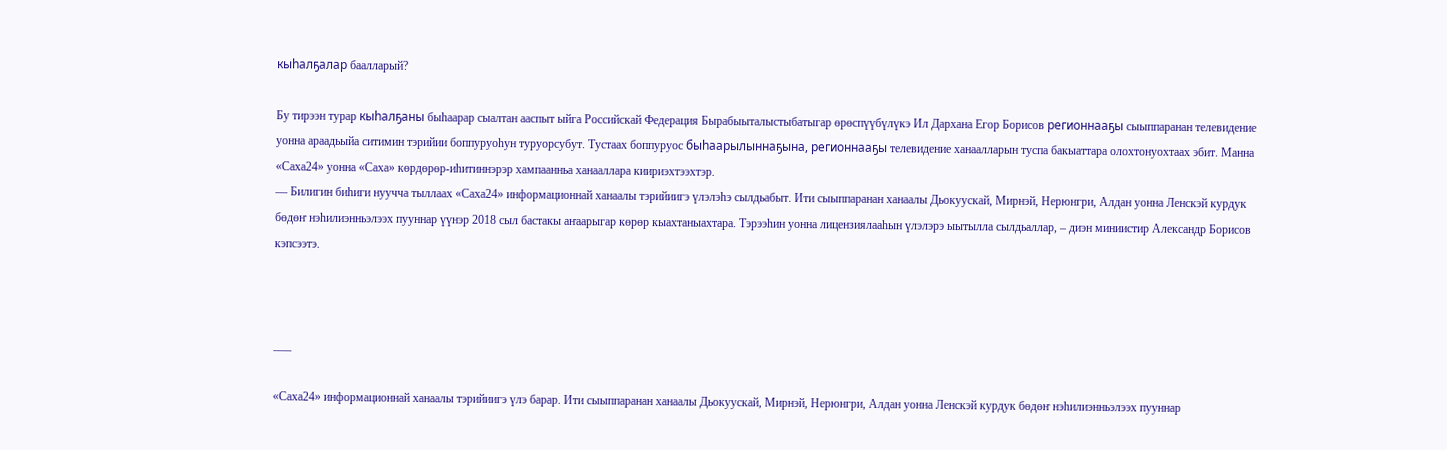кыһалҕалар баалларый?

Бу тирээн турар кыһалҕаны быһаарар сыалтан ааспыт ыйга Российскай Федерация Бырабыыталыстыбатыгар өрөспүүбүлүкэ Ил Дархана Егор Борисов регионнааҕы сыыппаранан телевидение уонна араадьыйа ситимин тэрийии боппуруоһун туруорсубут. Тустаах боппуруос быһаарылыннаҕына, регионнааҕы телевидение ханаалларын туспа бакыаттара олохтонуохтаах эбит. Манна «Саха24» уонна «Саха» көрдөрөр-иһитиннэрэр хампаанньа ханааллара киириэхтээхтэр.
— Билигин биһиги нуучча тыллаах «Саха24» информационнай ханаалы тэрийиигэ үлэлэһэ сылдьабыт. Ити сыыппаранан ханаалы Дьокуускай, Мирнэй, Нерюнгри, Алдан уонна Ленскэй курдук бөдөҥ нэһилиэнньэлээх пууннар үүнэр 2018 сыл бастакы аҥаарыгар көрөр кыахтаныахтара. Тэрээһин уонна лицензиялааһын үлэлэрэ ыытылла сылдьаллар, – диэн миниистир Александр Борисов кэпсээтэ.



___

«Саха24» информационнай ханаалы тэрийиигэ үлэ барар. Ити сыыппаранан ханаалы Дьокуускай, Мирнэй, Нерюнгри, Алдан уонна Ленскэй курдук бөдөҥ нэһилиэнньэлээх пууннар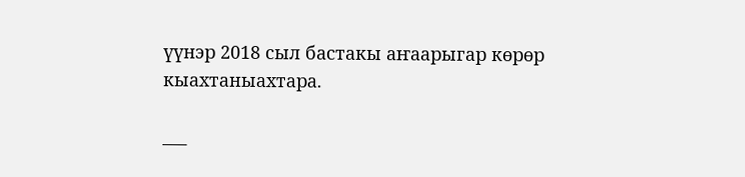үүнэр 2018 сыл бастакы аҥаарыгар көрөр кыахтаныахтара.

___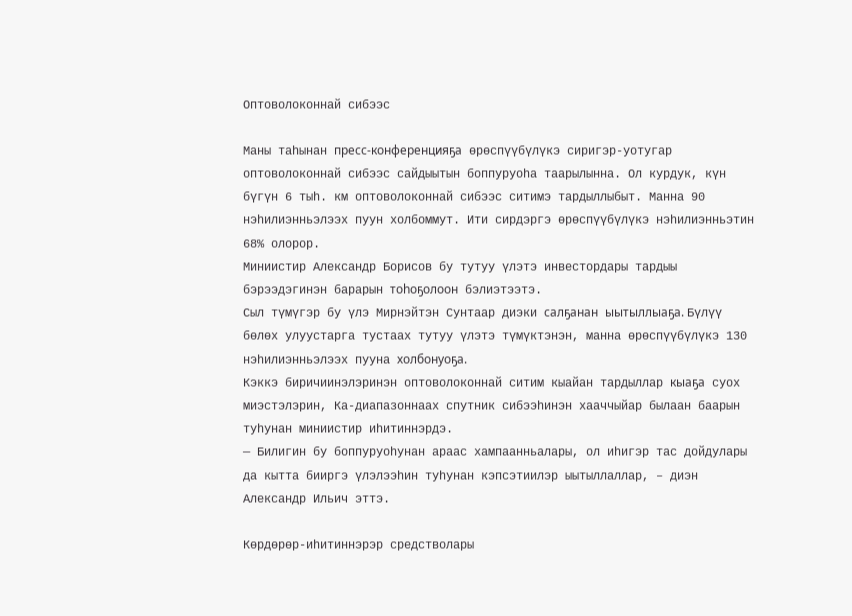Оптоволоконнай сибээс

Маны таһынан пресс-конференцияҕа өрөспүүбүлүкэ сиригэр-уотугар оптоволоконнай сибээс сайдыытын боппуруоһа таарылынна. Ол курдук, күн бүгүн 6 тыһ. км оптоволоконнай сибээс ситимэ тардыллыбыт. Манна 90 нэһилиэнньэлээх пуун холбоммут. Ити сирдэргэ өрөспүүбүлүкэ нэһилиэнньэтин 68% олорор.
Миниистир Александр Борисов бу тутуу үлэтэ инвестордары тардыы бэрээдэгинэн барарын тоһоҕолоон бэлиэтээтэ.
Сыл түмүгэр бу үлэ Мирнэйтэн Сунтаар диэки салҕанан ыытыллыаҕа. Бүлүү бөлөх улуустарга тустаах тутуу үлэтэ түмүктэнэн, манна өрөспүүбүлүкэ 130 нэһилиэнньэлээх пууна холбонуоҕа.
Кэккэ биричиинэлэринэн оптоволоконнай ситим кыайан тардыллар кыаҕа суох миэстэлэрин, Ка-диапазоннаах спутник сибээһинэн хааччыйар былаан баарын туһунан миниистир иһитиннэрдэ.
— Билигин бу боппуруоһунан араас хампаанньалары, ол иһигэр тас дойдулары да кытта бииргэ үлэлээһин туһунан кэпсэтиилэр ыытыллаллар, – диэн Александр Ильич эттэ.

Көрдөрөр-иһитиннэрэр средстволары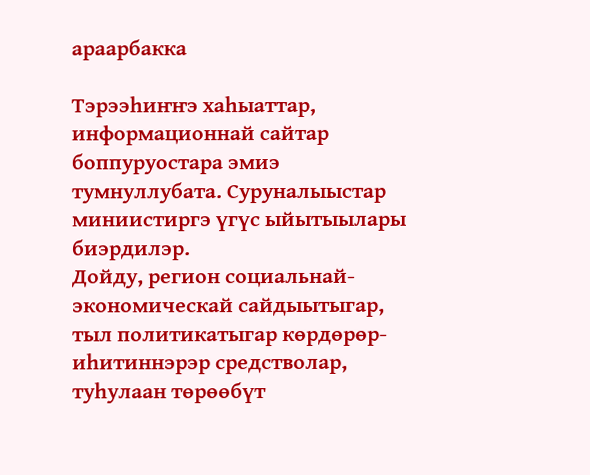араарбакка

Тэрээһиҥҥэ хаһыаттар, информационнай сайтар боппуруостара эмиэ тумнуллубата. Суруналыыстар миниистиргэ үгүс ыйытыылары биэрдилэр.
Дойду, регион социальнай-экономическай сайдыытыгар, тыл политикатыгар көрдөрөр-иһитиннэрэр средстволар, туһулаан төрөөбүт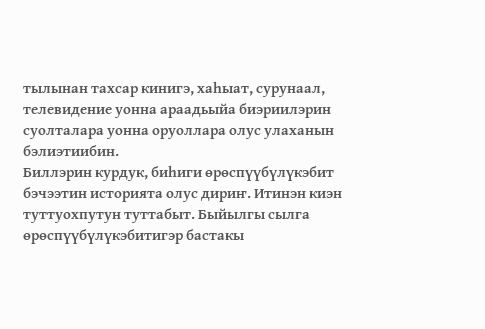тылынан тахсар кинигэ, хаһыат, сурунаал, телевидение уонна араадьыйа биэриилэрин суолталара уонна оруоллара олус улаханын бэлиэтиибин.
Биллэрин курдук, биһиги өрөспүүбүлүкэбит бэчээтин историята олус дириҥ. Итинэн киэн туттуохпутун туттабыт. Быйылгы сылга өрөспүүбүлүкэбитигэр бастакы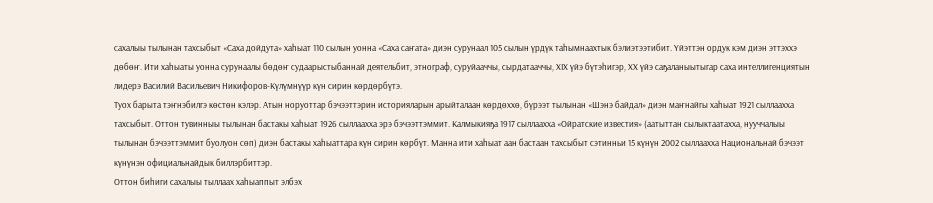сахалыы тылынан тахсыбыт «Саха дойдута» хаһыат 110 сылын уонна «Саха саҥата» диэн сурунаал 105 сылын үрдүк таһымнаахтык бэлиэтээтибит. Үйэттэн ордук кэм диэн эттэххэ дөбөҥ. Ити хаһыаты уонна сурунаалы бөдөҥ судаарыстыбаннай деятельбит, этнограф, суруйааччы, сырдатааччы, ХIХ үйэ бүтэһигэр, ХХ үйэ саҕаланыытыгар саха интеллигенциятын лидерэ Василий Васильевич Никифоров-Күлүмнүүр күн сирин көрдөрбүтэ.
Туох барыта тэҥнэбилгэ көстөн кэлэр. Атын норуоттар бэчээттэрин историяларын арыйталаан көрдөххө, бүрээт тылынан «Шэнэ байдал» диэн маҥнайгы хаһыат 1921 сыллаахха тахсыбыт. Оттон тувинныы тылынан бастакы хаһыат 1926 сыллаахха эрэ бэчээттэммит. Калмыкияҕа 1917 сыллаахха «Ойратские известия» (аатыттан сылыктаатахха, нууччалыы тылынан бэчээттэммит буолуон сөп) диэн бастакы хаһыаттара күн сирин көрбүт. Манна ити хаһыат аан бастаан тахсыбыт сэтинньи 15 күнүн 2002 сыллаахха Национальнай бэчээт күнүнэн официальнайдык биллэрбиттэр.
Оттон биһиги сахалыы тыллаах хаһыаппыт элбэх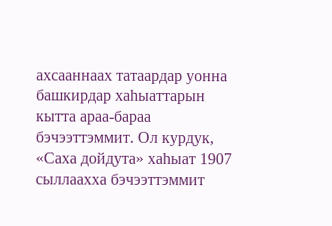ахсааннаах татаардар уонна башкирдар хаһыаттарын кытта араа-бараа бэчээттэммит. Ол курдук, «Саха дойдута» хаһыат 1907 сыллаахха бэчээттэммит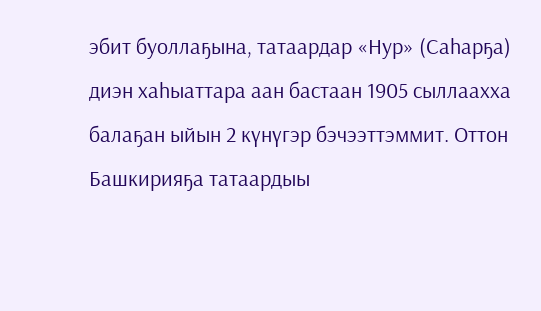эбит буоллаҕына, татаардар «Нур» (Саһарҕа) диэн хаһыаттара аан бастаан 1905 сыллаахха балаҕан ыйын 2 күнүгэр бэчээттэммит. Оттон Башкирияҕа татаардыы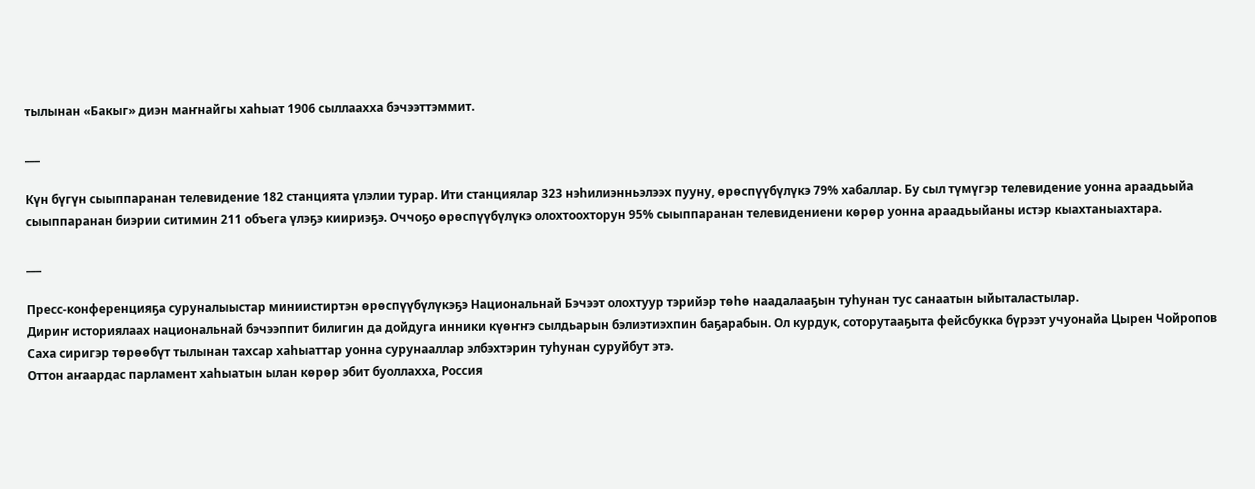тылынан «Бакыг» диэн маҥнайгы хаһыат 1906 сыллаахха бэчээттэммит.

___

Күн бүгүн сыыппаранан телевидение 182 станцията үлэлии турар. Ити станциялар 323 нэһилиэнньэлээх пууну, өрөспүүбүлүкэ 79% хабаллар. Бу сыл түмүгэр телевидение уонна араадьыйа сыыппаранан биэрии ситимин 211 объега үлэҕэ киириэҕэ. Оччоҕо өрөспүүбүлүкэ олохтоохторун 95% сыыппаранан телевидениени көрөр уонна араадьыйаны истэр кыахтаныахтара.

___

Пресс-конференцияҕа суруналыыстар миниистиртэн өрөспүүбүлүкэҕэ Национальнай Бэчээт олохтуур тэрийэр төһө наадалааҕын туһунан тус санаатын ыйыталастылар.
Дириҥ историялаах национальнай бэчээппит билигин да дойдуга инники күөҥҥэ сылдьарын бэлиэтиэхпин баҕарабын. Ол курдук, соторутааҕыта фейсбукка бүрээт учуонайа Цырен Чойропов Саха сиригэр төрөөбүт тылынан тахсар хаһыаттар уонна сурунааллар элбэхтэрин туһунан суруйбут этэ.
Оттон аҥаардас парламент хаһыатын ылан көрөр эбит буоллахха, Россия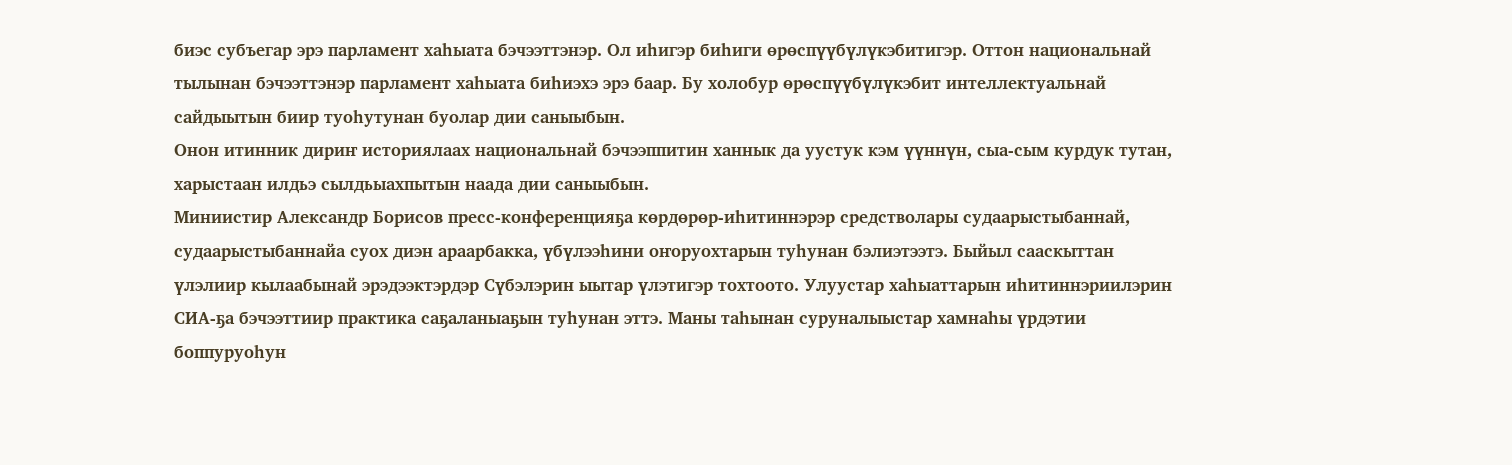биэс субъегар эрэ парламент хаһыата бэчээттэнэр. Ол иһигэр биһиги өрөспүүбүлүкэбитигэр. Оттон национальнай тылынан бэчээттэнэр парламент хаһыата биһиэхэ эрэ баар. Бу холобур өрөспүүбүлүкэбит интеллектуальнай сайдыытын биир туоһутунан буолар дии саныыбын.
Онон итинник дириҥ историялаах национальнай бэчээппитин ханнык да уустук кэм үүннүн, сыа-сым курдук тутан, харыстаан илдьэ сылдьыахпытын наада дии саныыбын.
Миниистир Александр Борисов пресс-конференцияҕа көрдөрөр-иһитиннэрэр средстволары судаарыстыбаннай, судаарыстыбаннайа суох диэн араарбакка, үбүлээһини оҥоруохтарын туһунан бэлиэтээтэ. Быйыл сааскыттан үлэлиир кылаабынай эрэдээктэрдэр Сүбэлэрин ыытар үлэтигэр тохтоото. Улуустар хаһыаттарын иһитиннэриилэрин СИА-ҕа бэчээттиир практика саҕаланыаҕын туһунан эттэ. Маны таһынан суруналыыстар хамнаһы үрдэтии боппуруоһун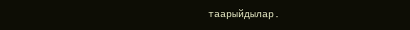таарыйдылар.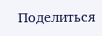Поделиться